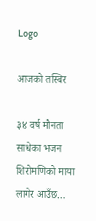Logo

आजको तस्बिर

३४ वर्ष मौनता साधेका भजन शिरोमणिको माया लागेर आउँछ…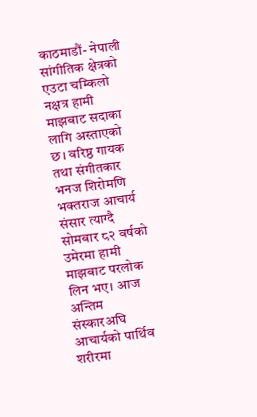काठमाडौं- नेपाली सांगीतिक क्षेत्रको एउटा चम्किलो नक्षत्र हामी माझबाट सदाका लागि अस्ताएको छ। वरिष्ठ गायक तथा संगीतकार भनज शिरोमणि भक्तराज आचार्य संसार त्याग्दै सोमबार ८२ वर्षको उमेरमा हामी माझबाट परलोक लिन भए। आज अन्तिम संस्कारअघि आचार्यको पार्थिव शरीरमा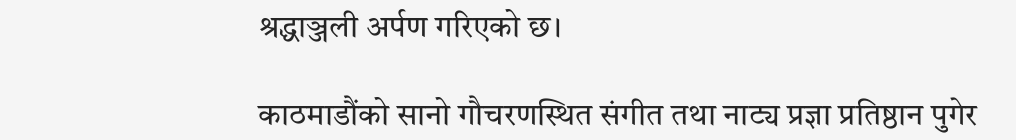श्रद्धाञ्जली अर्पण गरिएको छ।

काठमाडौंको सानो गौचरणस्थित संगीत तथा नाट्य प्रज्ञा प्रतिष्ठान पुगेर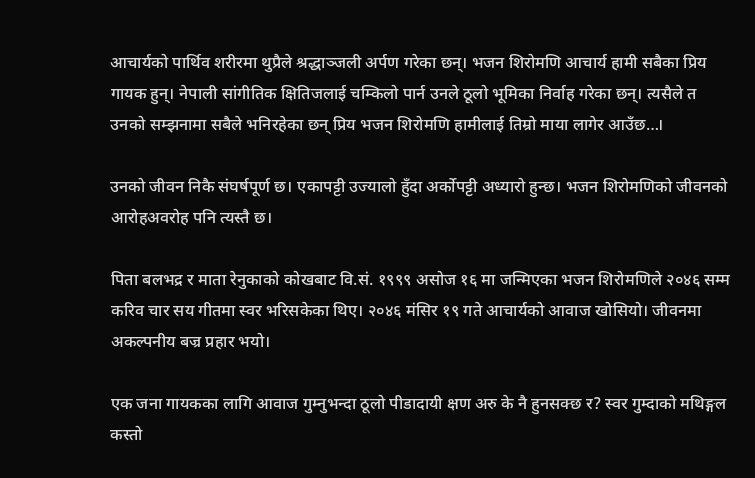आचार्यको पार्थिव शरीरमा थुप्रैले श्रद्धाञ्जली अर्पण गरेका छन्। भजन शिरोमणि आचार्य हामी सबैका प्रिय गायक हुन्। नेपाली सांगीतिक क्षितिजलाई चम्किलो पार्न उनले ठूलो भूमिका निर्वाह गरेका छन्। त्यसैले त उनको सम्झनामा सबैले भनिरहेका छन् प्रिय भजन शिरोमणि हामीलाई तिम्रो माया लागेर आउँछ…।

उनको जीवन निकै संघर्षपूर्ण छ। एकापट्टी उज्यालो हुँदा अर्कोपट्टी अध्यारो हुन्छ। भजन शिरोमणिको जीवनको आरोहअवरोह पनि त्यस्तै छ।

पिता बलभद्र र माता रेनुकाको कोखबाट वि.सं. १९९९ असोज १६ मा जन्मिएका भजन शिरोमणिले २०४६ सम्म करिव चार सय गीतमा स्वर भरिसकेका थिए। २०४६ मंसिर १९ गते आचार्यको आवाज खोसियो। जीवनमा अकल्पनीय बज्र प्रहार भयो।

एक जना गायकका लागि आवाज गुम्नुभन्दा ठूलो पीडादायी क्षण अरु के नै हुनसक्छ र? स्वर गुम्दाको मथिङ्गल कस्तो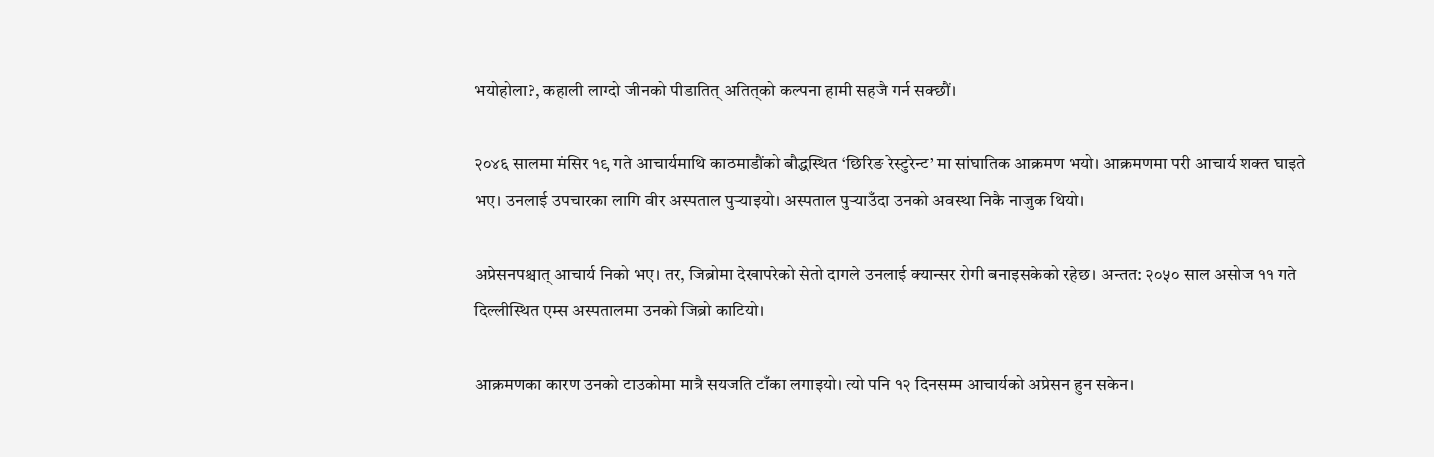भयोहोला?, कहाली लाग्दो जीनको पीडातित् अतित‍्को कल्पना हामी सहजै गर्न सक्छौं।

२०४६ सालमा म‌ंसिर १९ गते आचार्यमाथि काठमाडौंको बौद्धस्थित ‘छिरिङ रेस्टुरेन्ट’ मा सांघातिक आक्रमण भयो। आक्रमणमा परी आचार्य शक्त घाइते भए। उनलाई उपचारका लागि वीर अस्पताल पुर्‍याइयो। अस्पताल पुर्‍याउँदा उनको अवस्था निकै नाजुक थियो।

अप्रेसनपश्चात् आचार्य निको भए। तर, जिब्रोमा देखापरेको सेतो दागले उनलाई क्यान्सर रोगी बनाइसकेको रहेछ। अन्तत: २०५० साल असोज ११ गते दिल्लीस्थित एम्स अस्पतालमा उनको जिब्रो काटियो।

आक्रमणका कारण उनको टाउकोमा मात्रै सयजति टाँका लगाइयो। त्यो पनि १२ दिनसम्म आचार्यको अप्रेसन हुन सकेन।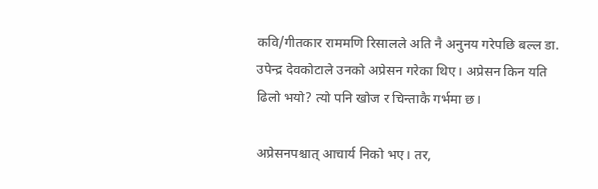कवि/गीतकार राममणि रिसालले अति नै अनुनय गरेपछि बल्ल डा. उपेन्द्र देवकोटाले उनको अप्रेसन गरेका थिए। अप्रेसन किन यति ढिलो भयो? त्यो पनि खोज र चिन्ताकै गर्भमा छ।

अप्रेसनपश्चात् आचार्य निको भए। तर,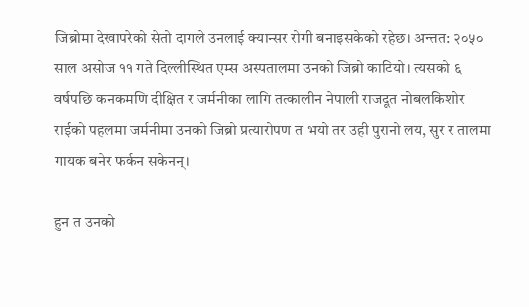जिब्रोमा देखापरेको सेतो दागले उनलाई क्यान्सर रोगी बनाइसकेको रहेछ। अन्तत: २०५० साल असोज ११ गते दिल्लीस्थित एम्स अस्पतालमा उनको जिब्रो काटियो। त्यसको ६ वर्षपछि कनकमणि दीक्षित र जर्मनीका लागि तत्कालीन नेपाली राजदूत नोबलकिशोर राईको पहलमा जर्मनीमा उनको जिब्रो प्रत्यारोपण त भयो तर उही पुरानो लय, सुर र तालमा गायक बनेर फर्कन सकेनन्।

हुन त उनको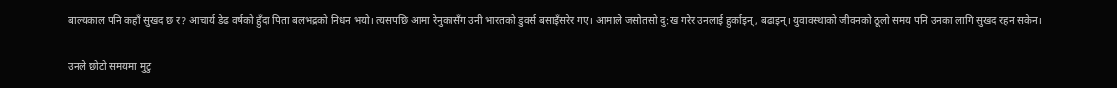बाल्यकाल पनि कहाँ सुखद छ र? आचार्य डेढ वर्षको हुँदा पिता बलभद्रको निधन भयो। त्यसपछि आमा रेनुकासँग उनी भारतको डुवर्स बसाइँसरेर गए। आमाले जसोतसो दु:ख गरेर उनलाई हुर्काइन्, बढाइन्। युवावस्थाको जीवनको ठूलो समय पनि उनका लागि सुखद रहन सकेन।

उनले छोटो समयमा मुटु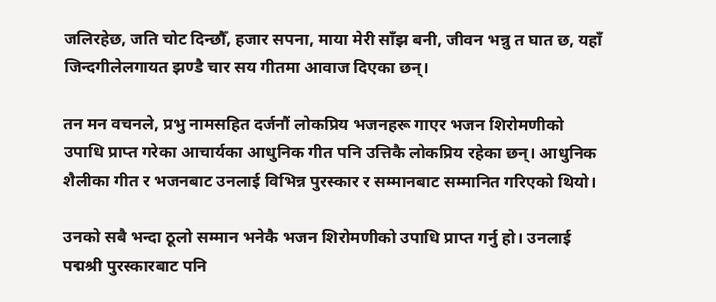जलिरहेछ, जति चोट दिन्छौँ, हजार सपना, माया मेरी साँझ बनी, जीवन भन्नु त घात छ, यहाँ जिन्दगीलेलगायत झण्डै चार सय गीतमा आवाज दिएका छन्।

तन मन वचनले, प्रभु नामसहित दर्जनौं लोकप्रिय भजनहरू गाएर भजन शिरोमणीको उपाधि प्राप्त गरेका आचार्यका आधुनिक गीत पनि उत्तिकै लोकप्रिय रहेका छन्। आधुनिक शैलीका गीत र भजनबाट उनलाई विभिन्न पुरस्कार र सम्मानबाट सम्मानित गरिएको थियो।

उनको सबै भन्दा ठूलो सम्मान भनेकै भजन शिरोमणीको उपाधि प्राप्त गर्नु हो। उनलाई पद्मश्री पुरस्कारबाट पनि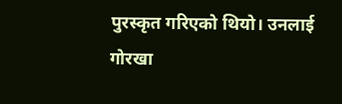पुरस्कृत गरिएको थियो। उनलाई गोरखा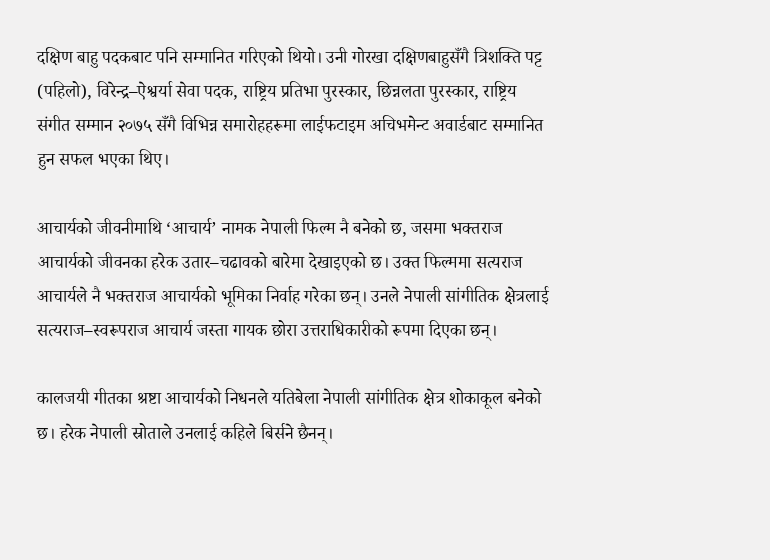दक्षिण बाहु पदकबाट पनि सम्मानित गरिएको थियो। उनी गोरखा दक्षिणबाहुसँगै त्रिशक्ति पट्ट (पहिलो), विरेन्द्र–ऐश्वर्या सेवा पदक, राष्ट्रिय प्रतिभा पुरस्कार, छिन्नलता पुरस्कार, राष्ट्रिय संगीत सम्मान २०७५ सँगै विभिन्न समारोहहरूमा लाईफटाइम अचिभमेन्ट अवार्डबाट सम्मानित हुन सफल भएका थिए।

आचार्यको जीवनीमाथि ‘आचार्य’ नामक नेपाली फिल्म नै बनेको छ, जसमा भक्तराज आचार्यको जीवनका हरेक उतार–चढावको बारेमा देखाइएको छ। उक्त फिल्ममा सत्यराज आचार्यले नै भक्तराज आचार्यको भूमिका निर्वाह गरेका छन्। उनले नेपाली सांगीतिक क्षेत्रलाई सत्यराज–स्वरूपराज आचार्य जस्ता गायक छोरा उत्तराधिकारीको रूपमा दिएका छन्।

कालजयी गीतका श्रष्टा आचार्यको निधनले यतिबेला नेपाली सांगीतिक क्षेत्र शोकाकूल बनेको छ। हरेक नेपाली स्रोताले उनलाई कहिले बिर्सने छैनन्।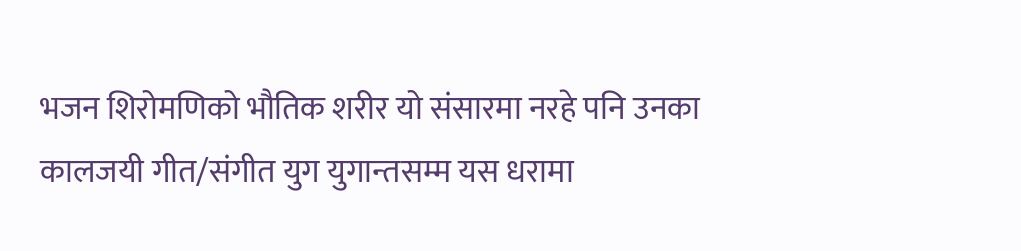भजन शिरोमणिको भौतिक शरीर यो संसारमा नरहे पनि उनका कालजयी गीत/संगीत युग युगान्तसम्म यस धरामा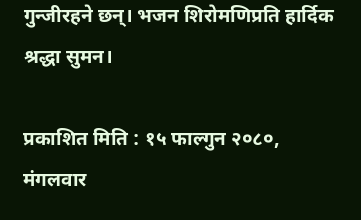गुन्जीरहने छन्। भजन शिरोमणिप्रति हार्दिक श्रद्धा सुमन।

प्रकाशित मिति : १५ फाल्गुन २०८०, मंगलवार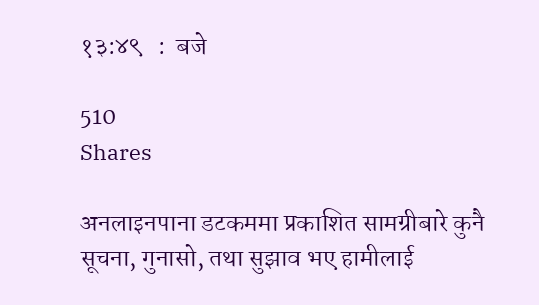१३:४९   :  बजे

510
Shares

अनलाइनपाना डटकममा प्रकाशित सामग्रीबारे कुनै सूचना, गुनासो, तथा सुझाव भए हामीलाई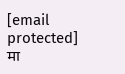[email protected] मा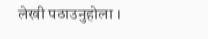लेखी पठाउनुहोला ।